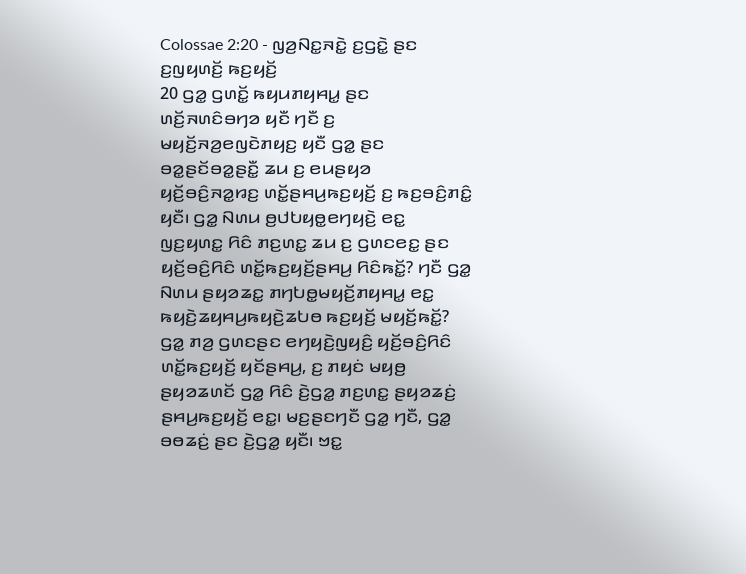Colossae 2:20 - ꤜꤤ꤬ꤡꤢ꤭ꤏꤢꤧ꤭ ꤢ꤬ꤞꤢꤧ꤭ ꤔꤢ ꤢ꤬ꤜꤟꤛꤢꤩ꤬ ꤒꤢ꤬ꤟꤢꤩ꤬
20 ꤞꤤ꤭ ꤞꤛꤢꤩ꤭ ꤒꤟꤣꤊꤟꤌꤣ꤭ ꤔꤢ ꤛꤢꤩ꤬ꤏꤛꤢꤨꤋꤚꤤ ꤟꤢꤪ ꤚꤢꤪ ꤢ꤬ ꤗꤟꤢꤩ꤬ꤏꤤ꤬ꤕꤜꤢꤧꤊꤟꤢ꤬ ꤟꤢꤪ ꤞꤤ꤭ ꤔꤢ ꤋꤤ꤭ꤔꤢꤩꤋꤤ꤭ꤔꤢꤪ꤭ ꤘꤣ ꤢ꤬ ꤕꤣꤔꤟꤤ ꤟꤢꤩ꤬ꤋꤢꤨ꤬ꤏꤤ꤭ꤙꤢ꤬ ꤛꤢꤩ꤭ꤔꤌꤣ꤬ꤒꤢ꤬ꤟꤢꤩ꤬ ꤢ꤬ ꤒꤢ꤬ꤋꤢꤨ꤬ꤊꤢꤨ꤭ ꤟꤢꤪ꤯ ꤞꤤ꤭ ꤡꤛꤣ ꤥ꤬ꤓꤝꤟꤥ꤭ꤕꤚꤟꤢꤧ꤬ ꤕꤢ꤭ ꤜꤢ꤬ꤟꤛꤢ꤭ ꤖꤢꤨ ꤊꤢ꤬ꤛꤢ꤭ ꤘꤣ ꤢ꤬ ꤞꤛꤢꤕꤢ꤭ ꤔꤢ ꤟꤢꤩ꤬ꤋꤢꤨ꤬ꤖꤢꤨ ꤛꤢꤩ꤭ꤒꤢ꤬ꤟꤢꤩ꤬ꤔꤌꤣ꤬ ꤖꤢꤨꤒꤢꤩ꤭? ꤚꤢꤪ ꤞꤤ꤭ ꤡꤛꤣ ꤔꤟꤤꤘꤢ꤭ ꤊꤚꤝꤥ꤭ꤗꤟꤢꤩ꤬ꤊꤟꤌꤣ꤭ ꤕꤢ꤭ ꤒꤟꤢꤧ꤬ꤘꤟꤌꤣ꤬ꤒꤟꤢꤧ꤬ꤘꤝꤥ ꤒꤢ꤬ꤟꤢꤩ꤬ ꤗꤟꤢꤩ꤬ꤒꤢꤩ꤭?
ꤞꤤ꤭ ꤊꤤ꤬ ꤞꤛꤢꤔꤢ ꤕꤚꤟꤢꤧ꤬ꤜꤟꤢꤨ꤬ ꤟꤢꤩ꤬ꤋꤢꤨ꤬ꤖꤢꤨ ꤛꤢꤩ꤭ꤒꤢ꤬ꤟꤢꤩ꤬ ꤟꤢꤩꤔꤌꤣ꤬, ꤢ꤬ ꤊꤟꤢꤦ ꤗꤟꤥ꤬ ꤔꤟꤤꤘꤛꤢꤩ ꤞꤤ꤭ ꤖꤢꤨ ꤢꤧ꤬ꤞꤤ꤭ ꤊꤢ꤬ꤛꤢ꤭ ꤔꤟꤤꤘꤢꤦ꤬ ꤔꤌꤣ꤬ꤒꤢ꤬ꤟꤢꤩ꤬ ꤕꤢ꤭꤯ ꤗꤢ꤬ꤔꤢꤚꤢꤪ ꤞꤤ꤭ ꤚꤢꤪ, ꤞꤤ꤭ ꤋꤥꤘꤢꤦ꤬ ꤔꤢ ꤢꤧ꤬ꤞꤤ꤭ ꤟꤢꤪ꤯ ꤠꤢ꤭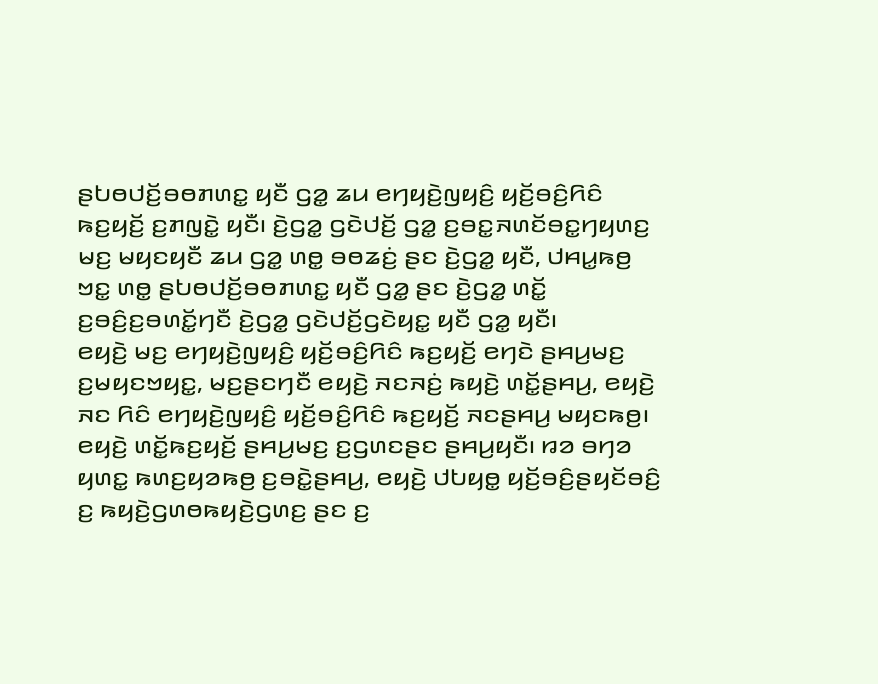ꤔꤝꤥꤓꤢꤩ꤬ꤋꤥꤊꤛꤢ꤭ ꤟꤢꤪ ꤞꤤ꤭ ꤘꤣ ꤕꤚꤟꤢꤧ꤬ꤜꤟꤢꤨ꤬ ꤟꤢꤩ꤬ꤋꤢꤨ꤬ꤖꤢꤨ ꤒꤢ꤬ꤟꤢꤩ꤬ ꤢ꤬ꤊꤜꤢꤧ꤭ ꤟꤢꤪ꤯ ꤢꤧ꤬ꤞꤤ꤭ ꤞꤢꤧꤓꤢꤩ꤬ ꤞꤤ꤭ ꤢ꤬ꤋꤢ꤭ꤏꤛꤢꤩꤋꤢ꤭ꤚꤟꤛꤢ꤬ ꤗꤢ꤬ ꤗꤟꤢꤟꤢꤪ ꤘꤣ ꤞꤤ꤭ ꤛꤥ꤭ ꤋꤥꤘꤢꤦ꤬ ꤔꤢ ꤢꤧ꤬ꤞꤤ꤭ ꤟꤢꤪ, ꤓꤌꤣ꤭ꤒꤥ꤬ ꤠꤢ꤭ ꤛꤥ꤭ ꤔꤝꤥꤓꤢꤩ꤬ꤋꤥꤊꤛꤢ꤭ ꤟꤢꤪ ꤞꤤ꤭ ꤔꤢ ꤢꤧ꤬ꤞꤤ꤭ ꤛꤢꤩ꤭ ꤢ꤬ꤋꤢꤨ꤬ꤢ꤬ꤋꤛꤢꤩ꤭ꤚꤢꤪ ꤢꤧ꤬ꤞꤤ꤭ ꤞꤢꤧꤓꤢꤩ꤬ꤞꤢꤧꤟꤢ꤭ ꤟꤢꤪ ꤞꤤ꤭ ꤟꤢꤪ꤯
ꤕꤟꤢꤧ꤬ ꤗꤢ꤬ ꤕꤚꤟꤢꤧ꤬ꤜꤟꤢꤨ꤬ ꤟꤢꤩ꤬ꤋꤢꤨ꤬ꤖꤢꤨ ꤒꤢ꤬ꤟꤢꤩ꤬ ꤕꤚꤢꤧ ꤔꤌꤣ꤬ꤗꤢ꤬ ꤢ꤬ꤗꤟꤢꤠꤟꤢ꤭, ꤗꤢ꤬ꤔꤢꤚꤢꤪ ꤕꤟꤢꤧ꤬ ꤏꤢꤏꤢꤦ꤬ ꤒꤟꤢꤧ꤬ ꤛꤢꤩ꤭ꤔꤌꤣ꤬, ꤕꤟꤢꤧ꤬ ꤏꤢ ꤖꤢꤨ ꤕꤚꤟꤢꤧ꤬ꤜꤟꤢꤨ꤬ ꤟꤢꤩ꤬ꤋꤢꤨ꤬ꤖꤢꤨ ꤒꤢ꤬ꤟꤢꤩ꤬ ꤏꤢꤔꤌꤣ꤬ ꤗꤟꤢꤒꤥ꤬꤯
ꤕꤟꤢꤧ꤬ ꤛꤢꤩ꤭ꤒꤢ꤬ꤟꤢꤩ꤬ ꤔꤌꤣ꤬ꤗꤢ꤬ ꤢ꤬ꤞꤛꤢꤔꤢ ꤔꤌꤣ꤬ꤟꤢꤪ꤯ ꤙꤤ ꤋꤚꤤ ꤟꤛꤢ꤭ ꤒꤛꤢ꤬ꤟꤤꤒꤥ꤬ ꤢ꤬ꤋꤢꤧ꤭ꤔꤌꤣ꤬, ꤕꤟꤢꤧ꤬ ꤓꤝꤟꤥ꤭ ꤟꤢꤩ꤬ꤋꤢꤨ꤬ꤔꤟꤢꤩꤋꤢꤨ꤬ ꤢ꤬ ꤒꤟꤢꤧ꤬ꤞꤛꤥꤒꤟꤢꤧ꤬ꤞꤛꤢ꤬ ꤔꤢ ꤢ꤬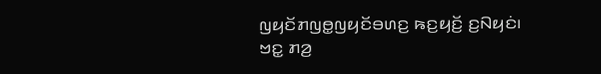ꤜꤟꤢꤩꤊꤜꤥ꤭ꤜꤟꤢꤩꤋꤛꤢ꤬ ꤒꤢ꤬ꤟꤢꤩ꤬ ꤢ꤬ꤡꤟꤢꤦ꤯
ꤠꤢ꤭ ꤊꤤ꤬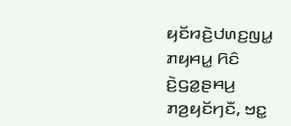ꤟꤢꤩꤙꤢꤧ꤬ꤓꤛꤢ꤬ꤜꤣ꤭ ꤊꤟꤌꤣ꤭ ꤖꤢꤨ ꤢꤧ꤬ꤞꤤ꤭ꤔꤌꤣ꤬ ꤊꤤ꤬ꤟꤢꤩꤚꤢꤪ, ꤠꤢ꤭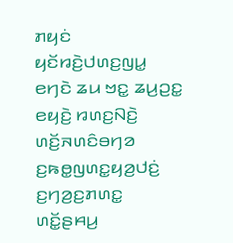ꤊꤟꤢꤦ ꤟꤢꤩꤙꤢꤧ꤬ꤓꤛꤢ꤬ꤜꤣ꤭ ꤕꤚꤢꤧ ꤘꤣ ꤠꤢ꤭ ꤘꤣ꤬ꤑꤢ꤭ ꤕꤟꤢꤧ꤬ ꤙꤛꤢ꤬ꤡꤢꤧ꤬ ꤛꤢꤩ꤬ꤏꤛꤢꤨꤋꤚꤤ ꤢ꤬ꤒꤥ꤭ꤜꤛꤢ꤭ꤟꤤ꤬ꤓꤢꤦ꤬ ꤢ꤬ꤚꤤ꤬ꤢ꤬ꤊꤛꤢ꤭ ꤛꤢꤩ꤭ꤔꤌꤣ꤬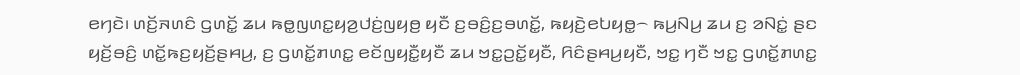ꤕꤚꤢꤧ꤯ ꤛꤢꤩ꤬ꤏꤛꤢꤨ ꤞꤛꤢꤩ꤭ ꤘꤣ ꤒꤥ꤭ꤜꤛꤢ꤭ꤟꤤ꤬ꤓꤢꤦ꤬ꤜꤟꤥ꤬ ꤟꤢꤪ ꤢ꤬ꤋꤢꤨ꤬ꤢ꤬ꤋꤛꤢꤩ꤭, ꤒꤟꤢꤧ꤬ꤕꤝꤟꤥ꤭꤮ ꤒꤣ꤬ꤡꤣ꤬ ꤘꤣ ꤢ꤬ ꤤꤡꤢꤦ꤭ ꤔꤢ ꤟꤢꤩ꤬ꤋꤢꤨ꤬ ꤛꤢꤩ꤭ꤒꤢ꤬ꤟꤢꤩ꤬ꤔꤌꤣ꤬, ꤢ꤬ ꤞꤛꤢꤩ꤭ꤊꤛꤢ꤭ ꤕꤢꤩꤜꤟꤢꤪ꤭ꤟꤢꤪ ꤘꤣ ꤠꤢ꤭ꤑꤢꤩ꤭ꤟꤢꤪ, ꤖꤢꤨꤔꤌꤣ꤬ꤟꤢꤪ, ꤠꤢ꤭ ꤚꤢꤪ ꤠꤢ꤭ ꤞꤛꤢꤩ꤭ꤊꤛꤢ꤭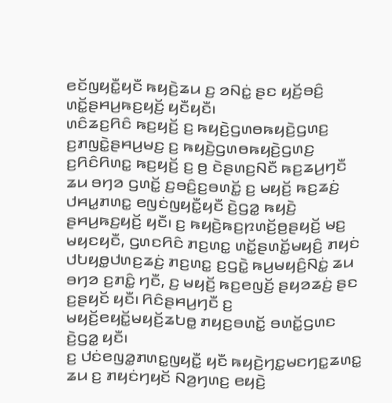ꤕꤢꤩꤜꤟꤢꤪ꤭ꤟꤢꤪ ꤒꤟꤢꤧ꤬ꤘꤣ ꤢ꤬ ꤤꤡꤢꤦ꤭ ꤔꤢ ꤟꤢꤩ꤬ꤋꤢꤨ꤬ ꤛꤢꤩ꤭ꤔꤌꤣ꤬ꤒꤢ꤬ꤟꤢꤩ꤬ ꤟꤢꤪꤟꤢꤪ꤯
ꤛꤢꤨꤘꤢ꤬ꤖꤢꤨ ꤒꤢ꤬ꤟꤢꤩ꤬ ꤢ꤬ ꤒꤟꤢꤧ꤬ꤞꤛꤥꤒꤟꤢꤧ꤬ꤞꤛꤢ꤬ ꤢ꤬ꤊꤜꤢꤧ꤭ꤔꤌꤣ꤬ꤗꤢ꤬ ꤢ꤬ ꤒꤟꤢꤧ꤬ꤞꤛꤥꤒꤟꤢꤧ꤬ꤞꤛꤢ꤬ ꤢ꤬ꤖꤢꤨꤖꤛꤢ꤭ ꤒꤢ꤬ꤟꤢꤩ꤬ ꤢ꤬ ꤥ꤬ ꤢꤧꤔꤛꤢ꤬ꤡꤢꤪ ꤒꤢ꤬ꤘꤣ꤬ꤚꤢꤪ ꤘꤣ ꤋꤚꤤ ꤞꤛꤢꤩ꤭ ꤢ꤬ꤋꤢꤨ꤬ꤢ꤬ꤋꤛꤢꤩ꤭ ꤢ꤬ ꤗꤟꤢꤩ꤬ ꤒꤢ꤬ꤘꤢꤦ꤬ ꤓꤌꤣ꤭ꤊꤛꤢ꤭ ꤕꤜꤢꤦꤜꤟꤢꤪ꤭ꤟꤢꤪ ꤢꤧ꤬ꤞꤤ꤭ ꤒꤟꤢꤧ꤬ ꤔꤌꤣ꤬ꤒꤢ꤬ꤟꤢꤩ꤬ ꤟꤢꤪ꤯ ꤢ꤬ ꤒꤟꤢꤧ꤬ꤒꤢ꤬ꤐꤛꤢꤩ꤬ꤥ꤬ꤔꤟꤢꤩ꤬ ꤗꤢ꤬ ꤗꤟꤢꤟꤢꤪ, ꤞꤛꤢꤖꤢꤨ ꤊꤢ꤬ꤛꤢ꤭ ꤛꤢꤩ꤭ꤔꤛꤢꤩ꤭ꤗꤟꤢꤨ꤬ ꤊꤟꤢꤦ ꤓꤝꤟꤥ꤭ꤓꤛꤢ꤬ꤘꤢꤦ꤬ ꤊꤢ꤬ꤛꤢ꤭ ꤢ꤬ꤞꤢꤧ꤭ ꤒꤣ꤬ꤗꤟꤢꤨ꤬ꤡꤢꤦ꤭ ꤘꤣ ꤋꤚꤤ ꤢ꤬ꤊꤢꤨ꤭ ꤚꤢꤪ, ꤢ꤬ ꤗꤟꤢꤩ꤬ ꤒꤢ꤬ꤕꤜꤢꤩ꤬ ꤔꤟꤤꤘꤢꤦ꤬ ꤔꤢ ꤢ꤬ꤔꤟꤢꤩ ꤟꤢꤪ꤯ ꤖꤢꤨꤔꤌꤣ꤬ꤚꤢꤪ ꤢ꤬ ꤗꤟꤢꤩ꤬ꤕꤟꤢꤩ꤭ꤗꤟꤢꤩ꤬ꤘꤝꤥ꤭ ꤊꤟꤢ꤬ꤋꤛꤢꤩ꤭ ꤋꤛꤢꤩ꤭ꤞꤛꤢ ꤢꤧ꤬ꤞꤤ꤭ ꤟꤢꤪ꤯
ꤢ꤬ ꤓꤢꤦꤕꤜꤤ꤭ꤊꤛꤢ꤭ꤜꤟꤢꤪ꤭ ꤟꤢꤪ ꤒꤟꤢꤧ꤬ꤚꤢ꤭ꤗꤢꤚꤢ꤭ꤘꤛꤢ꤭ ꤘꤣ ꤢ꤬ ꤊꤟꤢꤦꤚꤟꤢꤩ ꤡꤤ꤬ꤚꤛꤢ꤬ ꤕꤟꤢꤧ꤬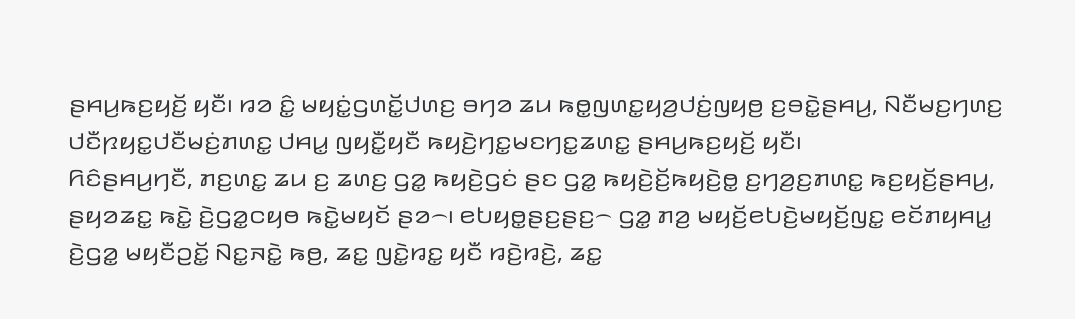ꤔꤌꤣ꤬ꤒꤢ꤬ꤟꤢꤩ꤬ ꤟꤢꤪ꤯ ꤙꤤ ꤢꤨ꤭ ꤗꤟꤢꤦ꤭ꤞꤛꤢꤩ꤭ꤓꤛꤢ꤬ ꤋꤚꤤ ꤘꤣ ꤒꤥ꤭ꤜꤛꤢ꤭ꤟꤤ꤬ꤓꤢꤦ꤬ꤜꤟꤥ꤬ ꤢ꤬ꤋꤢꤧ꤭ꤔꤌꤣ꤬, ꤡꤢꤪꤗꤢ꤬ꤚꤛꤢ꤬ ꤓꤢꤪꤐꤟꤢ꤭ꤓꤢꤪꤗꤢꤦ꤬ꤊꤛꤢ꤭ ꤓꤌꤣ꤭ ꤜꤟꤢꤪ꤭ꤟꤢꤪ ꤒꤟꤢꤧ꤬ꤚꤢ꤭ꤗꤢꤚꤢ꤭ꤘꤛꤢ꤭ ꤔꤌꤣ꤬ꤒꤢ꤬ꤟꤢꤩ꤬ ꤟꤢꤪ꤯
ꤖꤢꤨꤔꤌꤣ꤬ꤚꤢꤪ, ꤊꤢ꤬ꤛꤢ꤭ ꤘꤣ ꤢ꤬ ꤘꤛꤢ꤬ ꤞꤤ꤭ ꤒꤟꤢꤧ꤬ꤞꤢꤦ ꤔꤢ ꤞꤤ꤭ ꤒꤟꤢꤧ꤬ꤢꤩ꤬ꤒꤟꤢꤧ꤬ꤥ꤭ ꤢ꤬ꤚꤤ꤬ꤢ꤬ꤊꤛꤢ꤭ ꤒꤢ꤬ꤟꤢꤩ꤬ꤔꤌꤣ꤬, ꤔꤟꤤꤘꤢ꤭ ꤒꤢꤧ꤭ ꤢꤧ꤬ꤞꤤ꤭ꤍꤟꤥ ꤒꤢꤧ꤭ꤗꤟꤢꤩ ꤔꤤ꤮꤯ ꤕꤝꤟꤥ꤭ꤔꤢ꤬ꤔꤢ꤬꤮ ꤞꤤ꤭ ꤊꤤ꤬ ꤗꤟꤢꤩ꤬ꤕꤝꤢꤧ꤬ꤗꤟꤢꤩ꤬ꤜꤢ꤭ ꤕꤢꤩꤊꤟꤌꤣ꤭ ꤢꤧ꤬ꤞꤤ꤭ ꤗꤟꤢꤪꤑꤢꤩ꤭ ꤡꤢ꤭ꤏꤢꤧ꤭ ꤒꤥ꤬, ꤘꤢ꤭ ꤜꤢꤧ꤭ꤙꤢ꤭ ꤟꤢꤪ ꤙꤢꤧ꤬ꤙꤢꤧ꤬, ꤘꤢ꤭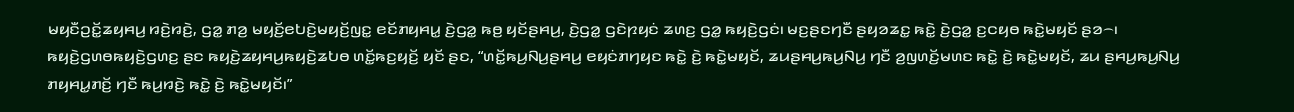ꤗꤟꤢꤪꤑꤢꤩ꤭ꤘꤟꤌꤣ꤬ ꤙꤢꤧ꤬ꤙꤢꤧ꤬, ꤞꤤ꤭ ꤊꤤ꤬ ꤗꤟꤢꤩ꤬ꤕꤝꤢꤧ꤬ꤗꤟꤢꤩ꤬ꤜꤢ꤭ ꤕꤢꤩꤊꤟꤌꤣ꤭ ꤢꤧ꤬ꤞꤤ꤭ ꤒꤥ꤬ ꤟꤢꤩꤔꤌꤣ꤬, ꤢꤧ꤬ꤞꤤ꤭ ꤞꤢꤧꤐꤟꤢꤦ ꤘꤛꤢ꤬ ꤞꤤ꤭ ꤒꤟꤢꤧ꤬ꤞꤢꤦ꤯ ꤗꤢ꤬ꤔꤢꤚꤢꤪ ꤔꤟꤤꤘꤢ꤭ ꤒꤢꤧ꤭ ꤢꤧ꤬ꤞꤤ꤭ ꤢ꤬ꤍꤟꤥ ꤒꤢꤧ꤭ꤗꤟꤢꤩ ꤔꤤ꤮꤯
ꤒꤟꤢꤧ꤬ꤞꤛꤥꤒꤟꤢꤧ꤬ꤞꤛꤢ꤬ ꤔꤢ ꤒꤟꤢꤧ꤬ꤘꤟꤌꤣ꤬ꤒꤟꤢꤧ꤬ꤘꤝꤥ ꤛꤢꤩ꤭ꤒꤢ꤬ꤟꤢꤩ꤬ ꤟꤢꤩ ꤔꤢ, “ꤛꤢꤩ꤭ꤒꤣ꤬ꤡꤣ꤬ꤔꤌꤣ꤬ ꤕꤟꤢꤦꤊꤚꤟꤢ ꤒꤢꤧ꤭ ꤢꤧ꤬ ꤒꤢꤧ꤭ꤗꤟꤢꤩ, ꤘꤣꤔꤌꤣ꤬ꤒꤣ꤬ꤡꤣ꤬ ꤚꤢꤪ ꤤ꤬ꤜꤛꤢꤩ꤬ꤗꤛꤢ ꤒꤢꤧ꤭ ꤢꤧ꤬ ꤒꤢꤧ꤭ꤗꤟꤢꤩ, ꤘꤣ ꤔꤌꤣ꤬ꤒꤣ꤬ꤡꤣ꤬ ꤊꤟꤌꤣ꤭ꤊꤢꤩ꤬ ꤚꤢꤪ ꤒꤣ꤬ꤙꤢꤧ꤬ ꤒꤢꤧ꤭ ꤢꤧ꤬ ꤒꤢꤧ꤭ꤗꤟꤢꤩ꤯”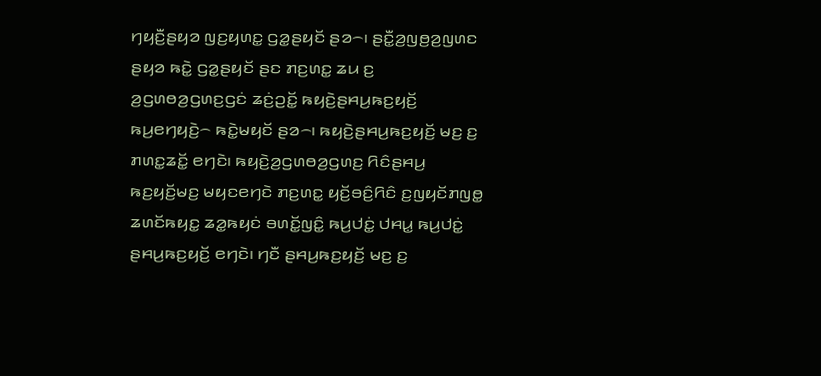ꤚꤟꤢꤪ꤬ꤔꤟꤤ ꤜꤢ꤬ꤟꤛꤢ꤭ ꤞꤤ꤭ꤔꤟꤢꤩ ꤔꤤ꤮꤯ ꤔꤢꤪ꤭ꤤ꤬ꤜꤥ꤬ꤤ꤬ꤜꤛꤢ ꤔꤟꤤ ꤒꤢꤧ꤭ ꤞꤤ꤭ꤔꤟꤢꤩ ꤔꤢ ꤊꤢ꤬ꤛꤢ꤭ ꤘꤣ ꤢ꤬ ꤤ꤬ꤞꤛꤥꤤ꤬ꤞꤛꤢ꤬ꤞꤢꤦ ꤘꤢꤦ꤬ꤑꤢꤩ꤭ ꤒꤟꤢꤧ꤬ꤔꤌꤣ꤬ꤒꤢ꤬ꤟꤢꤩ꤬ ꤒꤣ꤬ꤕꤚꤟꤢꤧ꤬꤮ ꤒꤢꤧ꤭ꤗꤟꤢꤩ ꤔꤤ꤮꤯ ꤒꤟꤢꤧ꤬ꤔꤌꤣ꤬ꤒꤢ꤬ꤟꤢꤩ꤬ ꤗꤢ꤬ ꤢ꤬ ꤊꤛꤢ꤭ꤘꤢꤩ꤭ ꤕꤚꤢꤧ꤯ ꤒꤟꤢꤧ꤬ꤤ꤬ꤞꤛꤥꤤ꤬ꤞꤛꤢ꤬ ꤖꤢꤨꤔꤌꤣ꤬ ꤒꤢ꤬ꤟꤢꤩ꤬ꤗꤢ꤬ ꤗꤟꤢꤕꤚꤢꤧ ꤊꤢ꤬ꤛꤢ꤭ ꤟꤢꤩ꤬ꤋꤢꤨ꤬ꤖꤢꤨ ꤢ꤬ꤜꤟꤢꤩꤊꤜꤥ꤭ ꤘꤛꤢꤩꤒꤟꤢ꤭ ꤘꤤ꤭ꤒꤟꤢꤦ ꤋꤛꤢꤩ꤭ꤜꤢꤨ꤭ ꤒꤣ꤬ꤓꤢꤦ꤭ ꤓꤌꤣ꤭ ꤒꤣ꤬ꤓꤢꤦ꤭ ꤔꤌꤣ꤬ꤒꤢ꤬ꤟꤢꤩ꤬ ꤕꤚꤢꤧ꤯ ꤚꤢꤪ ꤔꤌꤣ꤬ꤒꤢ꤬ꤟꤢꤩ꤬ ꤗꤢ꤬ ꤢ꤬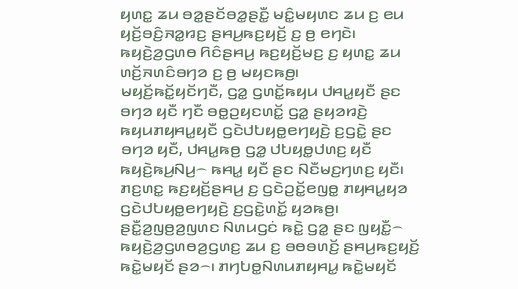ꤟꤛꤢ꤭ ꤘꤣ ꤋꤤ꤭ꤔꤢꤩꤋꤤ꤭ꤔꤢꤪ꤭ ꤗꤢꤨ꤭ꤗꤟꤛꤢ ꤘꤣ ꤢ꤬ ꤕꤣ ꤟꤢꤩ꤬ꤋꤢꤨ꤬ꤏꤤ꤭ꤙꤢ꤬ ꤔꤌꤣ꤬ꤒꤢ꤬ꤟꤢꤩ꤬ ꤢ꤬ ꤥ꤬ ꤕꤚꤢꤧ꤯ ꤒꤟꤢꤧ꤬ꤤ꤬ꤞꤛꤥ ꤖꤢꤨꤔꤌꤣ꤬ ꤒꤢ꤬ꤟꤢꤩ꤬ꤗꤢ꤬ ꤢ꤬ ꤟꤛꤢ꤭ ꤘꤣ ꤛꤢꤩ꤬ꤏꤛꤢꤨꤋꤚꤤ ꤢ꤬ ꤥ꤬ ꤗꤟꤢꤒꤥ꤬꤯
ꤗꤟꤢꤩ꤬ꤒꤢꤩ꤭ꤟꤢꤩꤚꤢꤪ, ꤞꤤ꤭ ꤞꤛꤢꤩ꤭ꤒꤟꤣ ꤓꤌꤣ꤭ꤟꤢꤪ ꤔꤢ ꤋꤚꤤ ꤟꤢꤪ ꤚꤢꤪ ꤋꤥ꤭ꤑꤟꤢꤛꤢꤩ꤭ ꤞꤤ꤭ ꤔꤟꤤꤙꤢꤧ꤬ ꤒꤟꤣꤊꤟꤌꤣ꤭ꤟꤢꤪ ꤞꤢꤧꤓꤝꤟꤥ꤭ꤕꤚꤟꤢꤧ꤬ ꤢ꤬ꤞꤢꤧ꤭ ꤔꤢ ꤋꤚꤤ ꤟꤢꤪ, ꤓꤌꤣ꤭ꤒꤥ꤬ ꤞꤤ꤭ ꤓꤝꤟꤥ꤭ꤓꤛꤢ꤬ ꤟꤢꤪ ꤒꤟꤢꤧ꤬ꤒꤣ꤬ꤡꤣ꤬꤮ ꤒꤌꤣ꤭ ꤟꤢꤪ ꤔꤢ ꤡꤢꤪꤗꤢ꤬ꤚꤛꤢ꤬ ꤟꤢꤪ꤯ ꤊꤢ꤬ꤛꤢ꤭ ꤒꤢ꤬ꤟꤢꤩ꤬ꤔꤌꤣ꤬ ꤢ꤬ ꤞꤢꤧꤑꤢꤩ꤭ꤕꤜꤥ꤭ ꤊꤟꤌꤣ꤭ꤟꤤ ꤞꤢꤧꤓꤝꤟꤥ꤭ꤕꤚꤟꤢꤧ꤬ ꤢ꤬ꤞꤢꤧ꤭ꤛꤢꤩ꤭ ꤟꤤꤒꤥ꤬꤯
ꤔꤢꤪ꤭ꤤ꤬ꤜꤥ꤬ꤤ꤬ꤜꤛꤢ ꤡꤛꤣꤞꤢꤦ ꤒꤢꤧ꤭ ꤞꤤ꤭ ꤔꤢ ꤜꤟꤢꤪ꤭꤮ ꤒꤟꤢꤧ꤬ꤤ꤬ꤞꤛꤥꤤ꤬ꤞꤛꤢ꤬ ꤘꤣ ꤢ꤬ ꤋꤥꤋꤛꤢꤩ꤬ ꤔꤌꤣ꤬ꤒꤢ꤬ꤟꤢꤩ꤬ ꤒꤢꤧ꤭ꤗꤟꤢꤩ ꤔꤤ꤮꤯ ꤊꤚꤝꤥ꤭ꤡꤛꤣꤊꤟꤌꤣ꤭ ꤒꤢꤧ꤭ꤗꤟꤢꤩ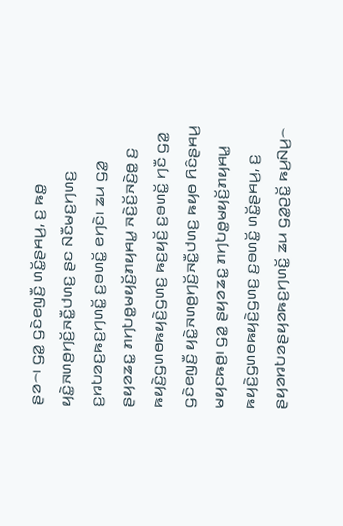ꤔꤤ꤮꤯ ꤞꤤ꤭ ꤞꤢꤧꤕꤜꤢꤪ꤬ ꤛꤢꤩ꤭ꤔꤌꤣ꤬, ꤢ꤬ ꤒꤥ꤭ ꤟꤢꤧ꤭ꤏꤛꤥ꤬ꤚꤢꤩ꤬ꤏꤢꤪ꤭ꤓꤛꤢ꤬ ꤔꤢ ꤡꤢꤪꤗꤢ꤬ꤚꤛꤢ꤬ ꤢ꤬ꤙꤝꤤꤢ꤬ꤒꤢ꤬ꤚꤛꤢꤩ꤭ ꤢ꤬ꤋꤛꤢꤩ꤭ ꤕꤚꤢꤧ꤯ ꤘꤣ ꤞꤤ꤭ ꤔꤟꤤꤘꤢ꤭ ꤊꤚꤝꤥ꤭ꤗꤟꤢꤩ꤬ꤊꤟꤌꤣ꤭ ꤏꤢꤧ꤬ꤢꤩ꤬ꤏꤢꤧ꤬ꤥ꤭ ꤢ꤬ ꤒꤟꤢꤧ꤬ꤞꤛꤥꤒꤟꤢꤧ꤬ꤞꤛꤢ꤬ ꤒꤢ꤬ꤟꤢꤩ꤬ ꤢ꤬ꤋꤛꤢꤩ꤭ ꤚꤢꤪ ꤞꤤ꤭ ꤞꤢꤧꤕꤜꤢꤪ꤬ ꤟꤢꤧ꤭ꤏꤛꤥ꤬ꤚꤢꤩ꤬ꤏꤢꤪ꤭ꤓꤛꤢ꤬ ꤒꤟꤥ ꤖꤢꤨꤔꤌꤣ꤬ ꤗꤟꤢꤒꤥ꤬꤯ ꤞꤤ꤭ ꤔꤟꤤꤘꤢ꤭ ꤊꤚꤝꤥ꤭ꤗꤟꤢꤩ꤬ꤊꤟꤌꤣ꤭ ꤒꤟꤢꤧ꤬ꤞꤛꤥꤒꤟꤢꤧ꤬ꤞꤛꤢ꤬ ꤢ꤬ꤋꤛꤢꤩ꤭ ꤛꤢꤩ꤭ꤔꤌꤣ꤬, ꤢ꤬ ꤔꤟꤤꤙꤝꤤꤔꤟꤤꤒꤢ꤬ꤚꤛꤢꤩ꤭ ꤘꤣ ꤞꤤ꤭ꤑꤢꤩ꤭ ꤒꤣ꤬ꤡꤣ꤬꤮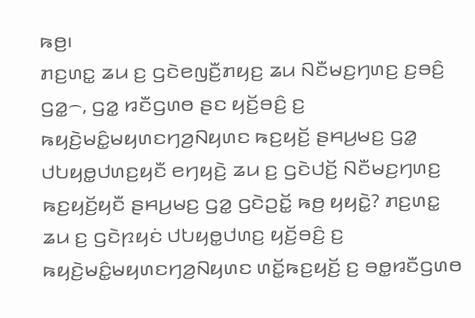ꤒꤥ꤬꤯
ꤊꤢ꤬ꤛꤢ꤭ ꤘꤣ ꤢ꤬ ꤞꤢꤧꤕꤜꤢꤪ꤬ꤊꤟꤢ꤬ ꤘꤣ ꤡꤢꤪꤗꤢ꤬ꤚꤛꤢ꤬ ꤢ꤬ꤋꤢꤨ꤬ ꤞꤤ꤭꤮, ꤞꤤ꤭ ꤙꤢꤪꤞꤛꤥ ꤔꤢ ꤟꤢꤩ꤬ꤋꤢꤨ꤬ ꤢ꤬ ꤒꤟꤢꤧ꤬ꤗꤢꤨ꤭ꤗꤟꤛꤢꤚꤤ꤬ꤡꤟꤛꤢ ꤒꤢ꤬ꤟꤢꤩ꤬ ꤔꤌꤣ꤬ꤗꤢ꤬ ꤞꤤ꤭ ꤓꤝꤟꤥ꤭ꤓꤛꤢ꤬ꤟꤢꤪ ꤕꤚꤟꤢꤧ꤬ ꤘꤣ ꤢ꤬ ꤞꤢꤧꤓꤢꤩ꤬ ꤡꤢꤪꤗꤢ꤬ꤚꤛꤢ꤬ ꤒꤢ꤬ꤟꤢꤩ꤬ꤟꤢꤪ ꤔꤌꤣ꤬ꤗꤢ꤬ ꤞꤤ꤭ ꤞꤢꤧꤑꤢꤩ꤭ ꤒꤥ꤬ ꤟꤟꤢꤧ꤭? ꤊꤢ꤬ꤛꤢ꤭ ꤘꤣ ꤢ꤬ ꤞꤢꤧꤐꤟꤢꤦ ꤓꤝꤟꤥ꤭ꤓꤛꤢ꤬ ꤟꤢꤩ꤬ꤋꤢꤨ꤬ ꤢ꤬ ꤒꤟꤢꤧ꤬ꤗꤢꤨ꤭ꤗꤟꤛꤢꤚꤤ꤬ꤡꤟꤛꤢ ꤛꤢꤩ꤭ꤒꤢ꤬ꤟꤢꤩ꤬ ꤢ꤬ ꤋꤥ꤭ꤙꤢꤪꤞꤛꤥ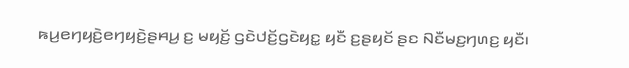ꤒꤣ꤬ꤕꤚꤟꤢꤧ꤬ꤕꤚꤟꤢꤧ꤬ꤔꤌꤣ꤬ ꤢ꤬ ꤗꤟꤢꤩ꤬ ꤞꤢꤧꤓꤢꤩ꤬ꤞꤢꤧꤟꤢ꤭ ꤟꤢꤪ ꤢ꤬ꤔꤟꤢꤩ ꤔꤢ ꤡꤢꤪꤗꤢ꤬ꤚꤛꤢ꤬ ꤟꤢꤪ꤯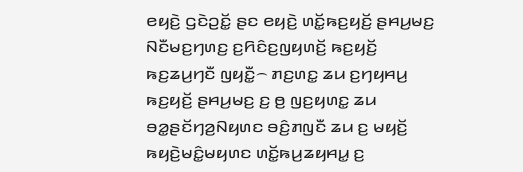ꤕꤟꤢꤧ꤬ ꤞꤢꤧꤑꤢꤩ꤭ ꤔꤢ ꤕꤟꤢꤧ꤬ ꤛꤢꤩ꤭ꤒꤢ꤬ꤟꤢꤩ꤬ ꤔꤌꤣ꤬ꤗꤢ꤬ ꤡꤢꤪꤗꤢ꤬ꤚꤛꤢ꤬ ꤢ꤬ꤖꤢꤨꤢ꤬ꤜꤟꤛꤢꤩ꤬ ꤒꤢ꤬ꤟꤢꤩ꤬ ꤒꤢ꤬ꤘꤣ꤬ꤚꤢꤪ ꤜꤟꤢꤪ꤭꤮ ꤊꤢ꤬ꤛꤢ꤭ ꤘꤣ ꤢ꤬ꤚꤟꤌꤣ꤬ ꤒꤢ꤬ꤟꤢꤩ꤬ ꤔꤌꤣ꤬ꤗꤢ꤬ ꤢ꤬ ꤥ꤬ ꤜꤢ꤬ꤟꤛꤢ꤭ ꤘꤣ ꤋꤤ꤭ꤔꤢꤩꤚꤤ꤬ꤡꤟꤛꤢ ꤋꤢꤨ꤬ꤊꤜꤢꤪ ꤘꤣ ꤢ꤬ ꤗꤟꤢꤩ꤬ ꤒꤟꤢꤧ꤬ꤗꤢꤨ꤭ꤗꤟꤛꤢ ꤛꤢꤩ꤭ꤒꤣ꤬ꤘꤟꤌꤣ꤭ ꤢ꤬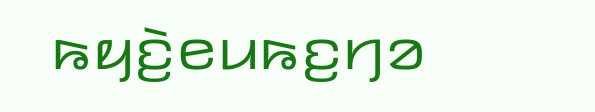ꤒꤟꤢꤧ꤬ꤕꤣꤒꤢ꤬ꤚꤤ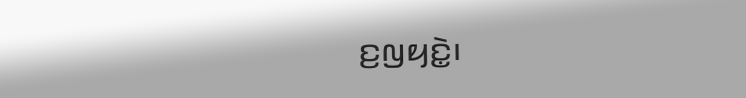ꤢ꤬ꤜꤟꤢꤧ꤭꤯